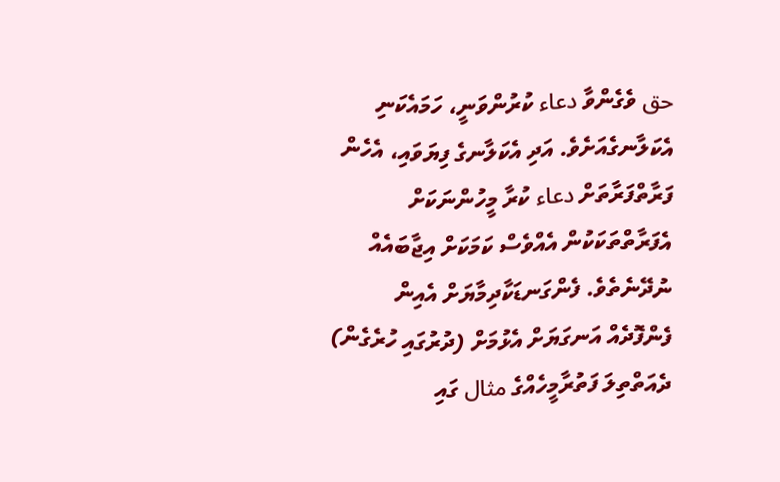حق ވެގެންވާ دعاء ކުރުންވަނީ، ހަމައެކަނި އެކަލާނގެއަށެވެ. އަދި އެކަލާނގެ ފިޔަވައި، އެހެން ފަރާތްފަރާތަށް دعاء ކުރާ މީހުންނަކަށް އެފަރާތްތަކަކުން އެއްވެސް ކަމަކަށް އިޖާބައެއް ނުދޭނެތެވެ. ފެންގަނޑަކާދިމާޔަށް އެއިން ފެންފޮދެއް އަނގަޔަށް އެޅުމަށް (ދުރުގައި ހުރެގެން) ދެއަތްތިލަ ފަތުރާމީހެއްގެ مثال ގައި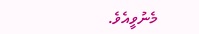މެނުވީއެވެ.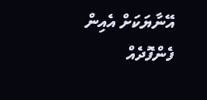އޭނާޔަކަށް އެއިން ފެންފޮދެއް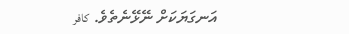އަނގަޔަކަށް ނޭޅޭނެތެވެ. كافر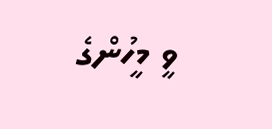ވީ މީހުންގެ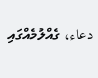دعاء، ގެއްލުމެއްގައި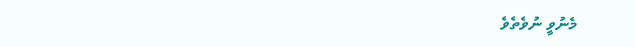މެނުވީ ނުވެތެވެ